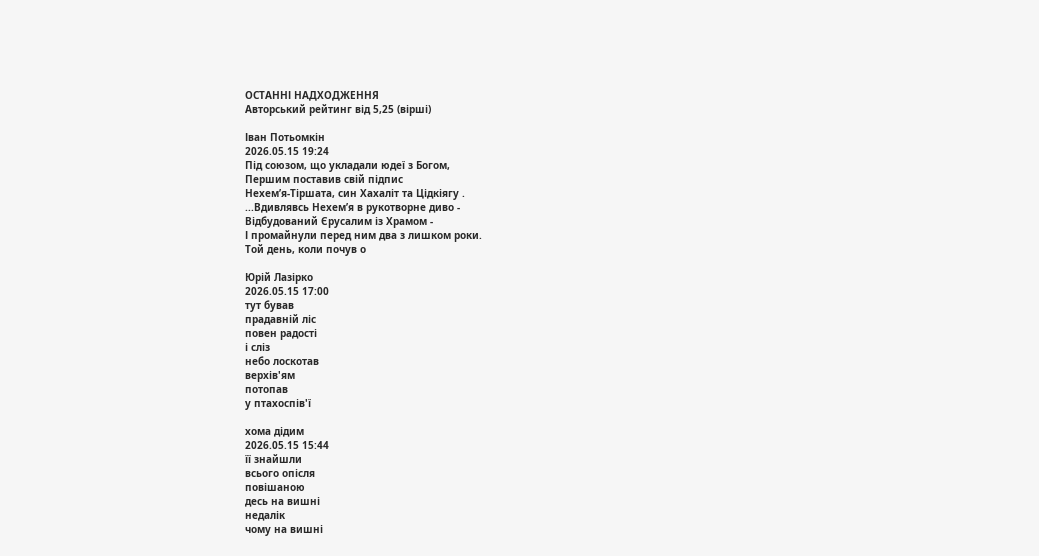ОСТАННІ НАДХОДЖЕННЯ
Авторський рейтинг від 5,25 (вірші)

Іван Потьомкін
2026.05.15 19:24
Під союзом, що укладали юдеї з Богом,
Першим поставив свій підпис
Нехем’я-Тіршата, син Хахаліт та Цідкіягу .
...Вдивлявсь Нехем’я в рукотворне диво -
Відбудований Єрусалим із Храмом -
І промайнули перед ним два з лишком роки.
Той день, коли почув о

Юрій Лазірко
2026.05.15 17:00
тут бував
прадавній ліс
повен радості
і сліз
небо лоскотав
верхів'ям
потопав
у птахоспів'ї

хома дідим
2026.05.15 15:44
її знайшли
всього опісля
повішаною
десь на вишні
недалік
чому на вишні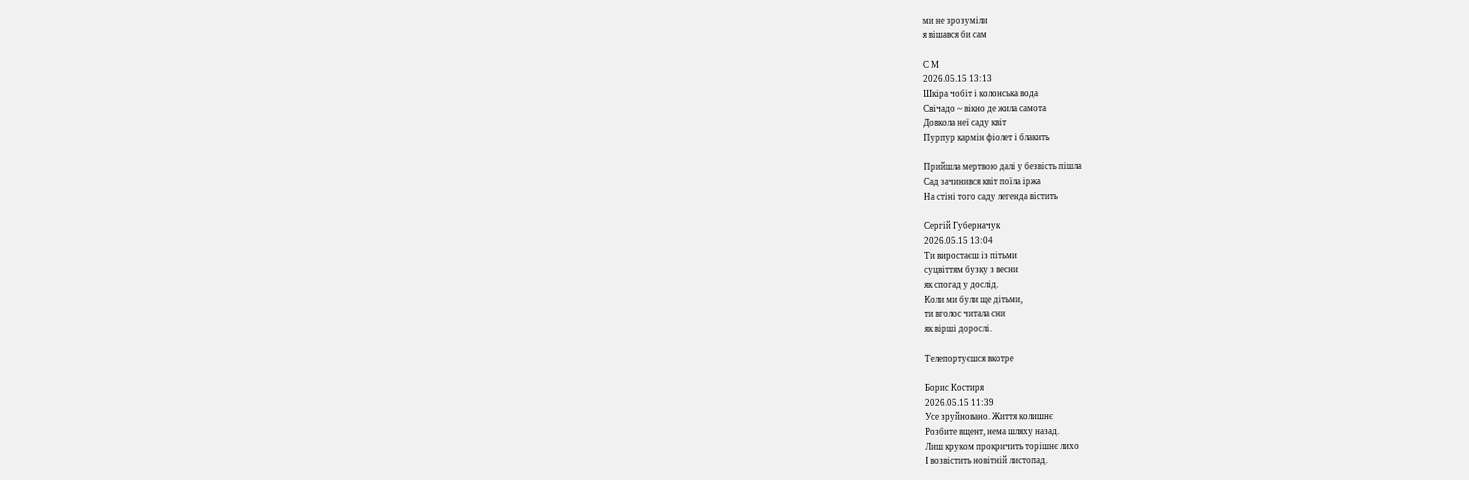ми не зрозуміли
я вішався би сам

С М
2026.05.15 13:13
Шкіра чобіт і колонська вода
Свічадо ~ вікно де жила самота
Довкола неї саду квіт
Пурпур кармін фіолет і блакить

Прийшла мертвою далі у безвість пішла
Сад зачинився квіт поїла іржа
На стіні того саду легенда вістить

Сергій Губерначук
2026.05.15 13:04
Ти виростаєш із пітьми
суцвіттям бузку з весни
як спогад у дослід.
Коли ми були ще дітьми,
ти вголос читала сни
як вірші дорослі.

Телепортуєшся вкотре

Борис Костиря
2026.05.15 11:39
Усе зруйновано. Життя колишнє
Розбите вщент, нема шляху назад.
Лиш круком прокричить торішнє лихо
І возвістить новітній листопад.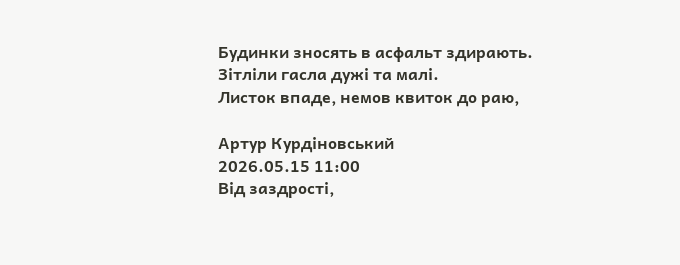Будинки зносять в асфальт здирають.
Зітліли гасла дужі та малі.
Листок впаде, немов квиток до раю,

Артур Курдіновський
2026.05.15 11:00
Від заздрості,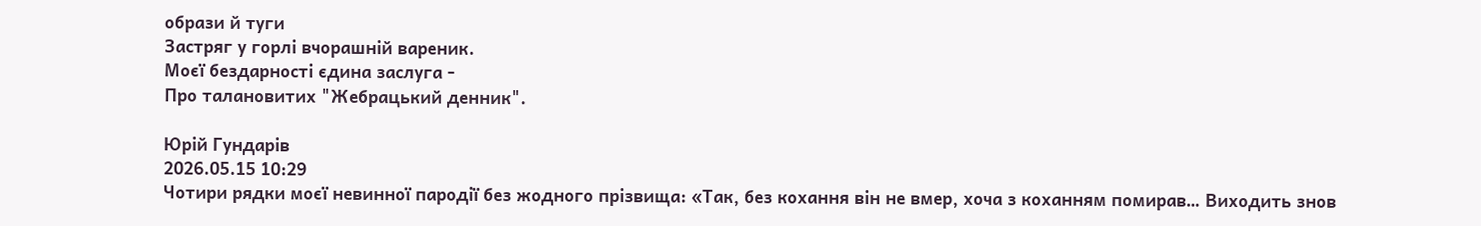образи й туги
Застряг у горлі вчорашній вареник.
Моєї бездарності єдина заслуга -
Про талановитих "Жебрацький денник".

Юрій Гундарів
2026.05.15 10:29
Чотири рядки моєї невинної пародії без жодного прізвища: «Так, без кохання він не вмер, хоча з коханням помирав… Виходить знов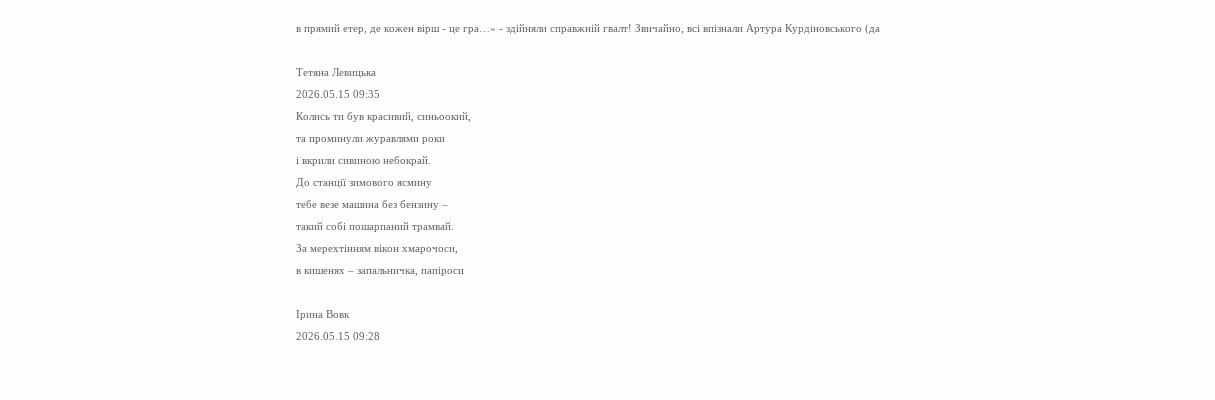в прямий етер, де кожен вірш - це гра…» - здійняли справжній гвалт! Звичайно, всі впізнали Артура Курдіновського (да

Тетяна Левицька
2026.05.15 09:35
Колись ти був красивий, синьоокий,
та проминули журавлями роки
і вкрили сивиною небокрай.
До станції зимового ясмину
тебе везе машина без бензину –
такий собі пошарпаний трамвай.
За мерехтінням вікон хмарочоси,
в кишенях – запальничка, папіроси

Ірина Вовк
2026.05.15 09:28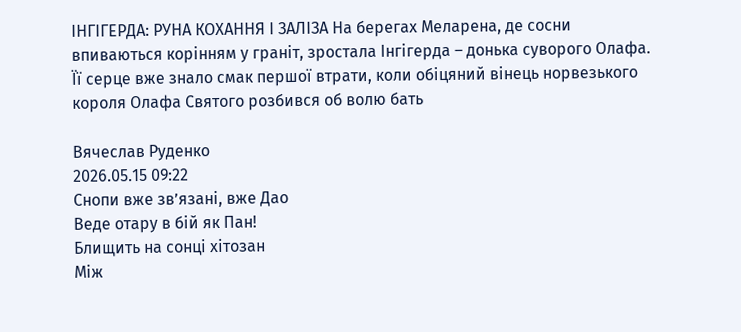ІНГІГЕРДА: РУНА КОХАННЯ І ЗАЛІЗА На берегах Меларена, де сосни впиваються корінням у граніт, зростала Інгігерда – донька суворого Олафа. Її серце вже знало смак першої втрати, коли обіцяний вінець норвезького короля Олафа Святого розбився об волю бать

Вячеслав Руденко
2026.05.15 09:22
Снопи вже зв’язані, вже Дао
Веде отару в бій як Пан!
Блищить на сонці хітозан
Між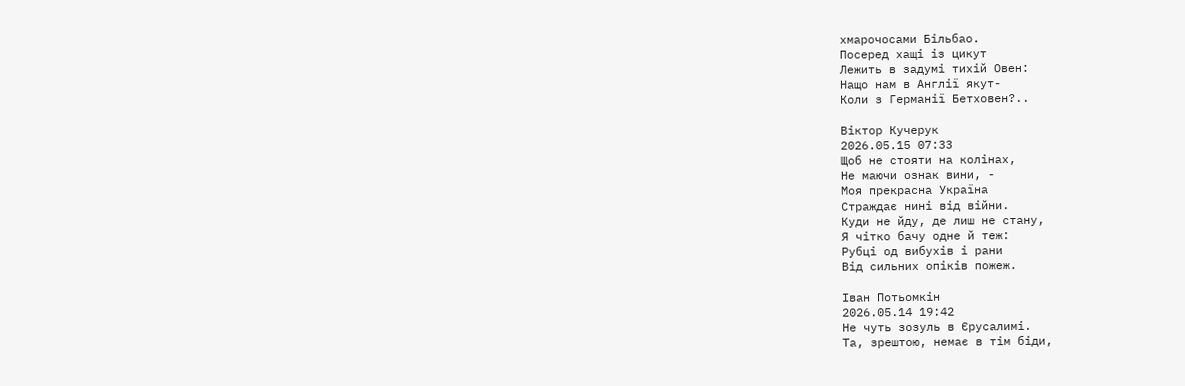хмарочосами Більбао.
Посеред хащі із цикут
Лежить в задумі тихій Овен:
Нащо нам в Англії якут-
Коли з Германії Бетховен?..

Віктор Кучерук
2026.05.15 07:33
Щоб не стояти на колінах,
Не маючи ознак вини, -
Моя прекрасна Україна
Страждає нині від війни.
Куди не йду, де лиш не стану,
Я чітко бачу одне й теж:
Рубці од вибухів і рани
Від сильних опіків пожеж.

Іван Потьомкін
2026.05.14 19:42
Не чуть зозуль в Єрусалимі.
Та, зрештою, немає в тім біди,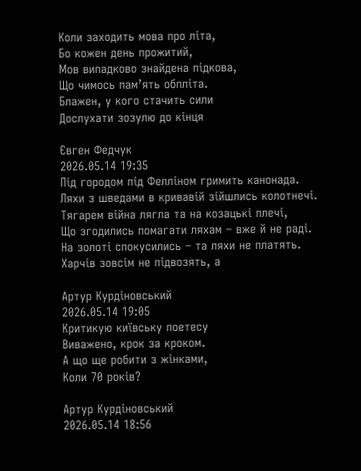Коли заходить мова про літа,
Бо кожен день прожитий,
Мов випадково знайдена підкова,
Що чимось пам’ять обпліта.
Блажен, у кого стачить сили
Дослухати зозулю до кінця

Євген Федчук
2026.05.14 19:35
Під городом під Фелліном гримить канонада.
Ляхи з шведами в кривавій зійшлись колотнечі.
Тягарем війна лягла та на козацькі плечі,
Що згодились помагати ляхам – вже й не раді.
На золоті спокусились – та ляхи не платять.
Харчів зовсім не підвозять, а

Артур Курдіновський
2026.05.14 19:05
Критикую київську поетесу
Виважено, крок за кроком.
А що ще робити з жінками,
Коли 70 років?

Артур Курдіновський
2026.05.14 18:56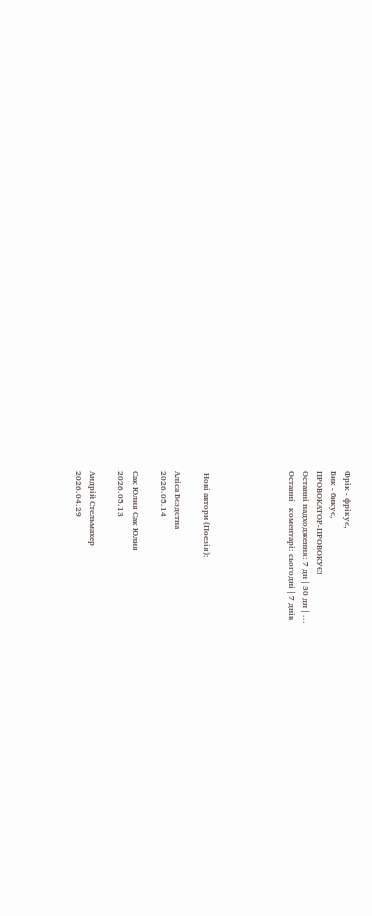Фрік - фрікує,
Бик - бикує,
ПРОВОКАТОР-ПРОВОКУЄ!
Останні надходження: 7 дн | 30 дн | ...
Останні   коментарі: сьогодні | 7 днів





 Нові автори (Поезія):

Аліса Бєздєтна
2026.05.14

Сак Юлия Сак Юлия
2026.05.13

Андрій Стельмахер
2026.04.29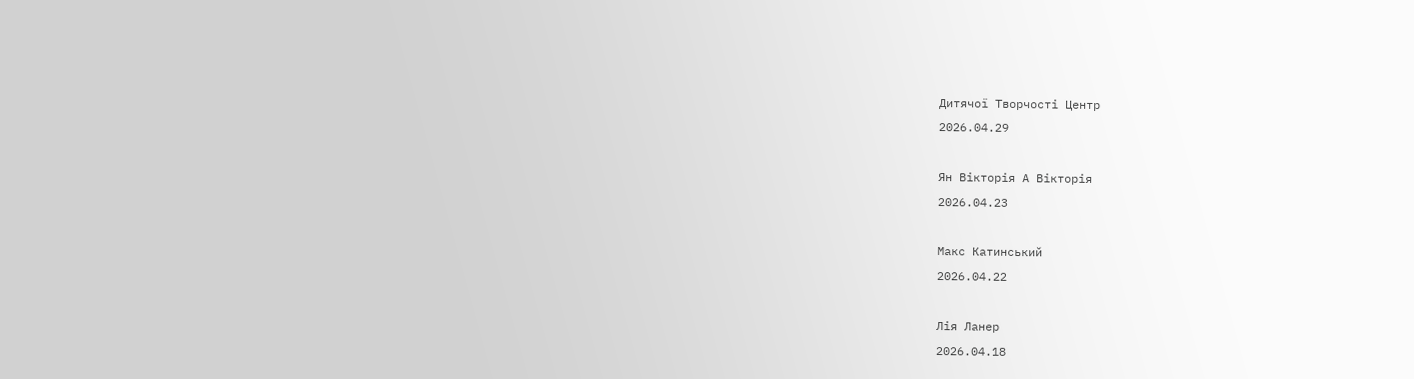Дитячої Творчості Центр
2026.04.29

Ян Вікторія А Вікторія
2026.04.23

Макс Катинський
2026.04.22

Лія Ланер
2026.04.18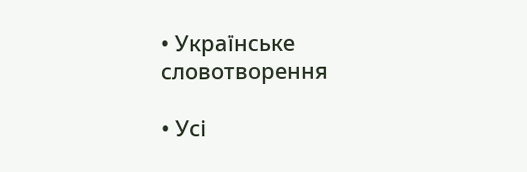• Українське словотворення

• Усі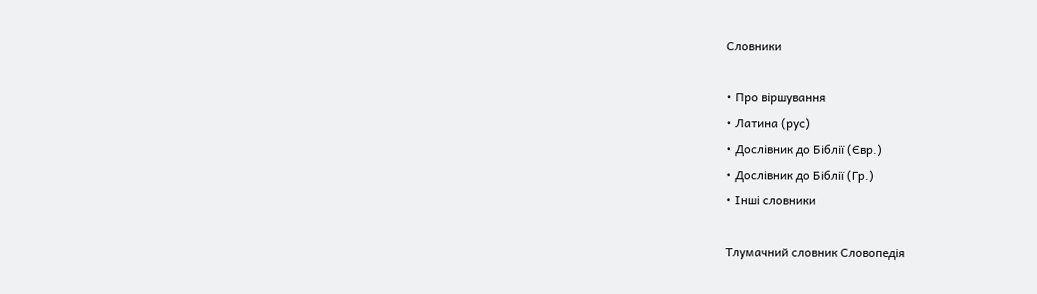Словники

• Про віршування
• Латина (рус)
• Дослівник до Біблії (Євр.)
• Дослівник до Біблії (Гр.)
• Інші словники

Тлумачний словник Словопедія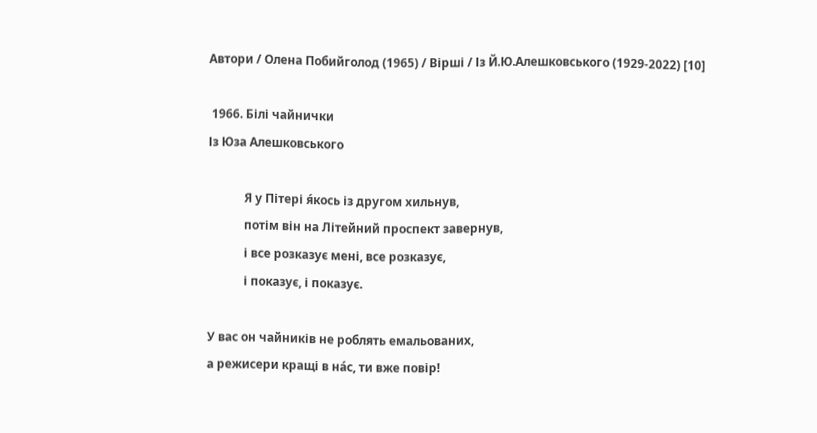Автори / Олена Побийголод (1965) / Вірші / Із Й.Ю.Алешковського (1929-2022) [10]

 1966. Білі чайнички
Із Юза Алешковського

            Я у Пітері я́кось із другом хильнув,
            потім він на Літейний проспект завернув,
            і все розказує мені, все розказує,
            і показує, і показує.

У вас он чайників не роблять емальованих,
а режисери кращі в на́с, ти вже повір!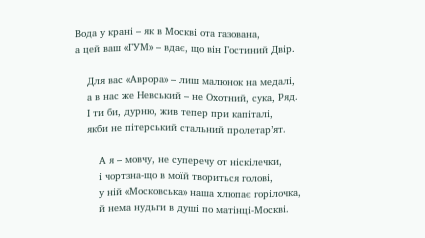Вода у крані – як в Москві ота газована,
а цeй ваш «ГУМ» – вдає, що він Гостиний Двір.

    Для вас «Аврора» – лиш малюнок на медалі,
    а в нас же Невський – не Охотний, сука, Ряд.
    І ти би, дурню, жив тепер при капіталі,
    якби не пітерський стальний пролетар’ят.

        А я – мовчу, не суперечу от ніскілечки,
        і чортзна-що в моїй твориться голові,
        у ній «Московська» наша хлюпає горілочка,
        й нема нудьги в душі по матінці-Москві.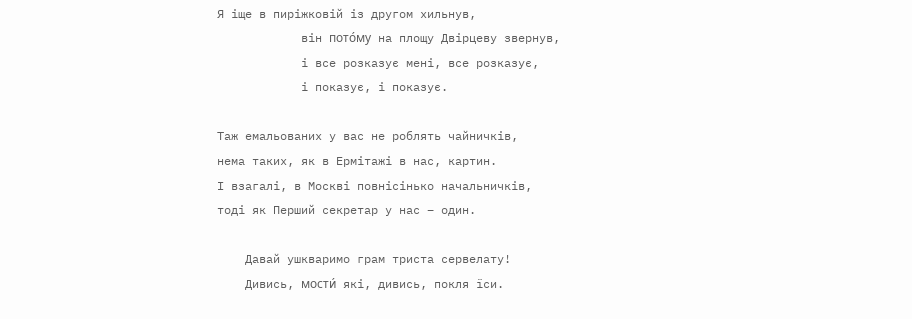Я іще в пиріжковій із другом хильнув,
            він пото́му на площу Двірцеву звернув,
            і все розказує мені, все розказує,
            і показує, і показує.

Таж емальованих у вас не роблять чайничків,
нема таких, як в Ермітажі в нас, картин.
І взагалі, в Москві повнісінько начальничків,
тоді як Перший секретар у нас – один.

    Давай ушкваримо грам триста сервелату!
    Дивись, мости́ які, дивись, покля їси.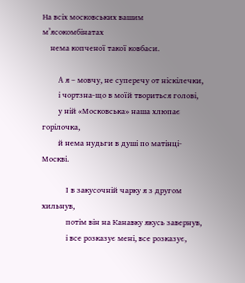На всіх московських вашим м’ясокомбінатах
    нема копченої такої ковбаси.

        А я – мовчу, не суперечу от ніскілечки,
        і чортзна-що в моїй твориться голові,
        у ній «Московська» наша хлюпає горілочка,
        й нема нудьги в душі по матінці-Москві.

            І в закусочній чарку я з другом хильнув,
            потім він на Канавку якусь завернув,
            і все розказує мені, все розказує,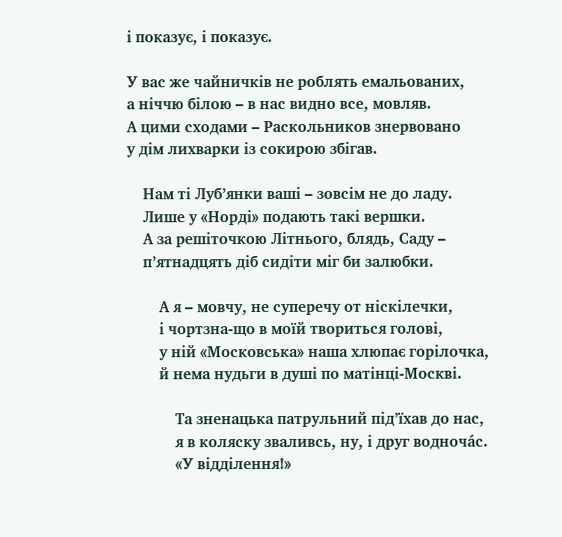і показує, і показує.

У вас же чайничків не роблять емальованих,
а ніччю білою – в нас видно все, мовляв.
А цими сходами – Раскольников знервовано
у дім лихварки із сокирою збігав.

    Нам ті Луб’янки ваші – зовсім не до ладу.
    Лише у «Норді» подають такі вершки.
    А за решіточкою Літнього, блядь, Саду –
    п’ятнадцять діб сидіти міг би залюбки.

        А я – мовчу, не суперечу от ніскілечки,
        і чортзна-що в моїй твориться голові,
        у ній «Московська» наша хлюпає горілочка,
        й нема нудьги в душі по матінці-Москві.

            Та зненацька патрульний під’їхав до нас,
            я в коляску зваливсь, ну, і друг водноча́с.
            «У відділення!»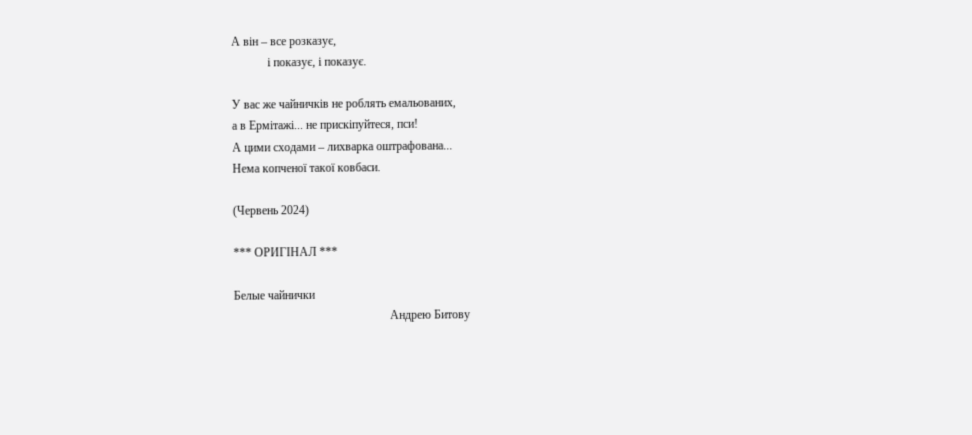А він – все розказує,
            і показує, і показує.

У вас же чайничків не роблять емальованих,
а в Ермітажі... не прискіпуйтеся, пси!
А цими сходами – лихварка оштрафована...
Нема копченої такої ковбаси.

(Червень 2024)

*** ОРИГІНАЛ ***

Белые чайнички
                                                    Андрею Битову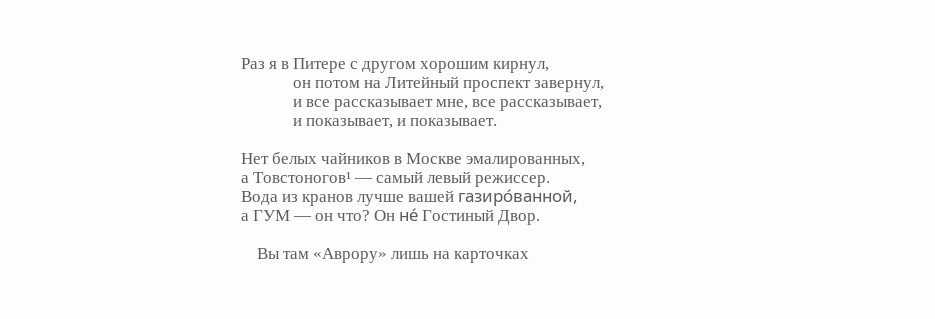Раз я в Питере с другом хорошим кирнул,
             он потом на Литейный проспект завернул,
             и все рассказывает мне, все рассказывает,
             и показывает, и показывает.

Нет белых чайников в Москве эмалированных,
а Товстоногов¹ — самый левый режиссер.
Вода из кранов лучше вашей газиро́ванной,
а ГУМ — он что? Он не́ Гостиный Двор.

    Вы там «Аврору» лишь на карточках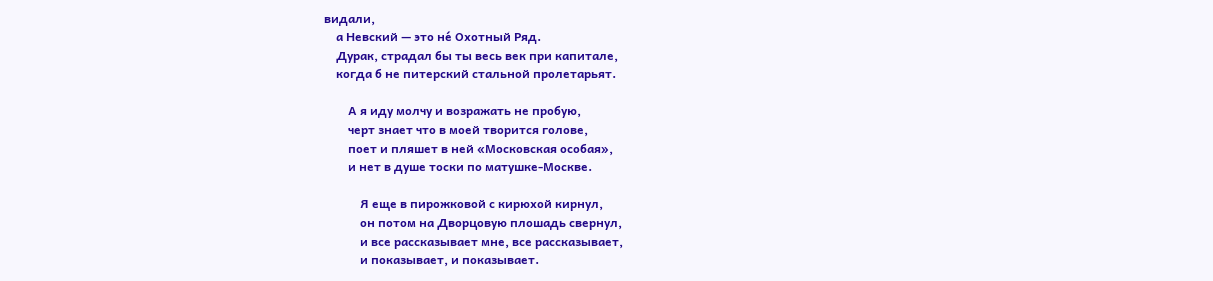видали,
    а Невский — это не́ Охотный Ряд.
    Дурак, страдал бы ты весь век при капитале,
    когда б не питерский стальной пролетарьят.

        А я иду молчу и возражать не пробую,
        черт знает что в моей творится голове,
        поет и пляшет в ней «Московская особая»,
        и нет в душе тоски по матушке-Москве.

            Я еще в пирожковой с кирюхой кирнул,
            он потом на Дворцовую плошадь свернул,
            и все рассказывает мне, все рассказывает,
            и показывает, и показывает.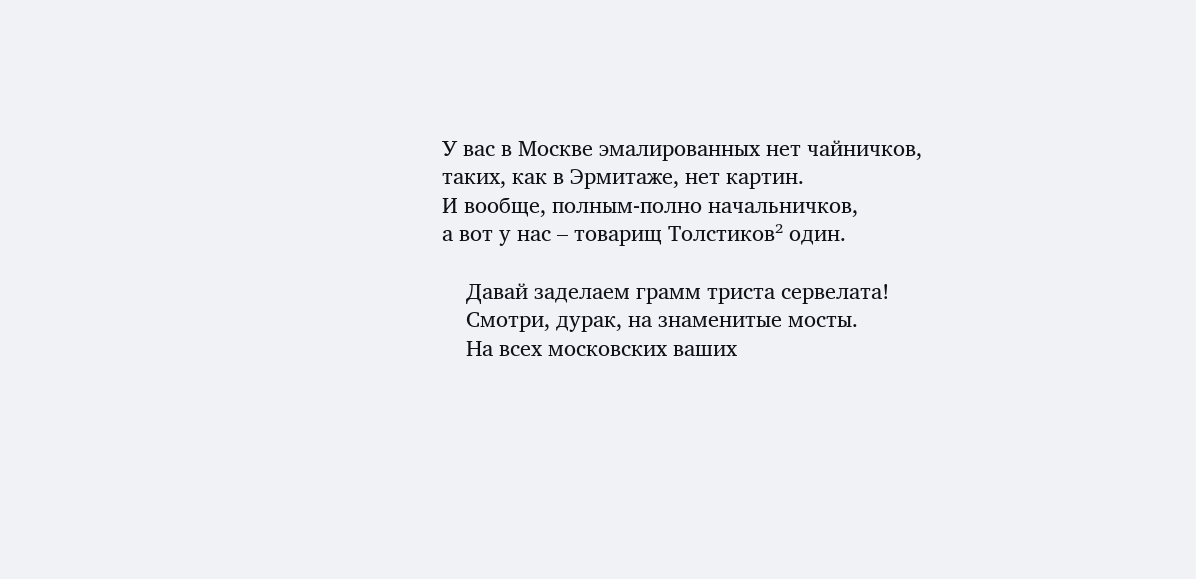У вас в Москве эмалированных нет чайничков,
таких, как в Эрмитаже, нет картин.
И вообще, полным-полно начальничков,
а вот у нас – товарищ Толстиков² один.

    Давай заделаем грамм триста сервелата!
    Смотри, дурак, на знаменитые мосты.
    На всех московских ваших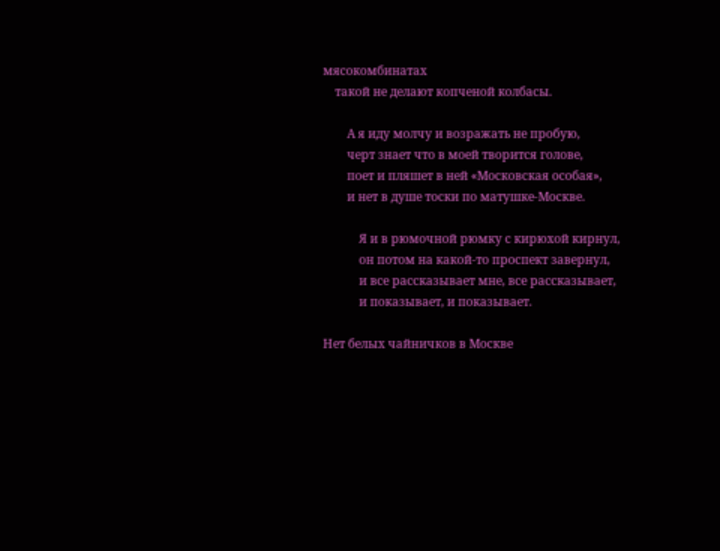мясокомбинатах
    такой не делают копченой колбасы.

        А я иду молчу и возражать не пробую,
        черт знает что в моей творится голове,
        поет и пляшет в ней «Московская особая»,
        и нет в душе тоски по матушке-Москве.

            Я и в рюмочной рюмку с кирюхой кирнул,
            он потом на какой-то проспект завернул,
            и все рассказывает мне, все рассказывает,
            и показывает, и показывает.

Нет белых чайничков в Москве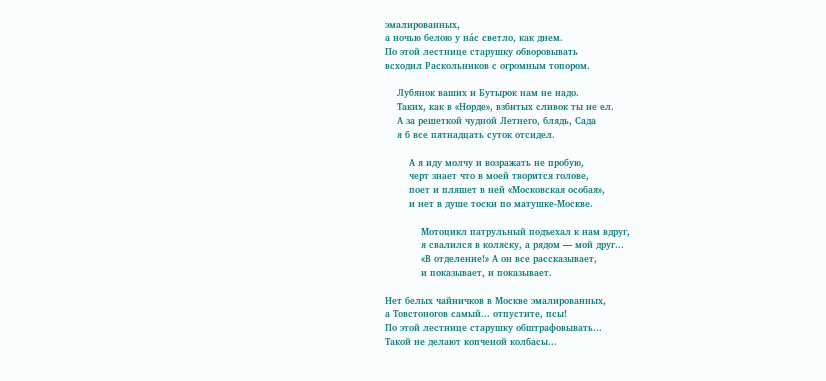эмалированных,
а ночью белою у на́с светло, как днем.
По этой лестнице старушку обворовывать
всходил Раскольников с огромным топором.

    Лубянок ваших и Бутырок нам не надо.
    Таких, как в «Норде», взбитых сливок ты не ел.
    А за решеткой чудной Летнего, блядь, Сада
    я б все пятнадцать суток отсидел.

        А я иду молчу и возражать не пробую,
        черт знает что в моей творится голове,
        поет и пляшет в ней «Московская особая»,
        и нет в душе тоски по матушке-Москве.

            Мотоцикл патрульный подъехал к нам вдруг,
            я свалился в коляску, а рядом — мой друг...
            «В отделение!» А он все рассказывает,
            и показывает, и показывает.

Нет белых чайничков в Москве эмалированных,
а Товстоногов самый... отпустите, псы!
По этой лестнице старушку обштрафовывать...
Такой не делают копченой колбасы...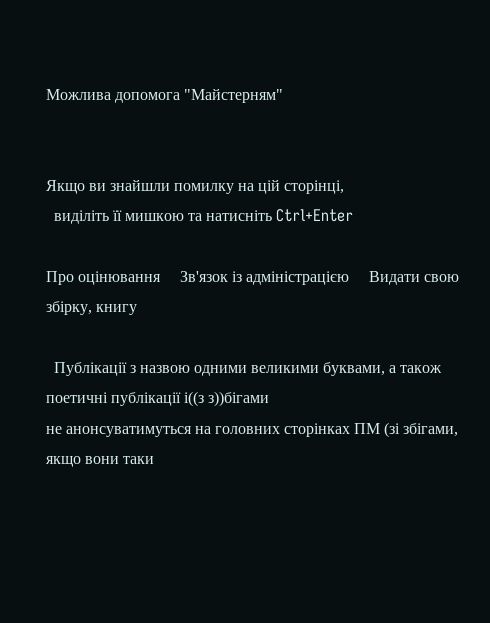Можлива допомога "Майстерням"


Якщо ви знайшли помилку на цiй сторiнцi,
  видiлiть її мишкою та натисніть Ctrl+Enter

Про оцінювання     Зв'язок із адміністрацією     Видати свою збірку, книгу

  Публікації з назвою одними великими буквами, а також поетичні публікації і((з з))бігами
не анонсуватимуться на головних сторінках ПМ (зі збігами, якщо вони таки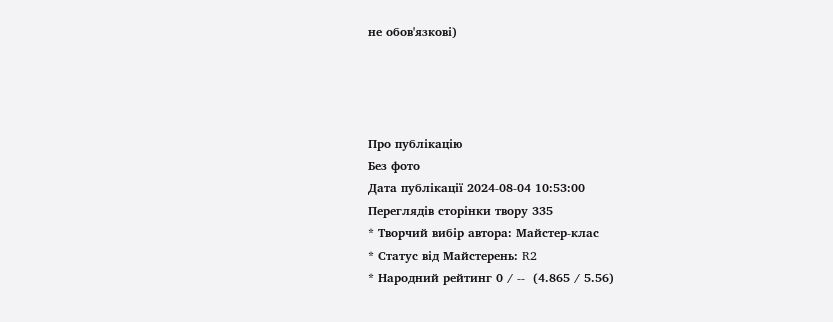не обов'язкові)




Про публікацію
Без фото
Дата публікації 2024-08-04 10:53:00
Переглядів сторінки твору 335
* Творчий вибір автора: Майстер-клас
* Статус від Майстерень: R2
* Народний рейтинг 0 / --  (4.865 / 5.56)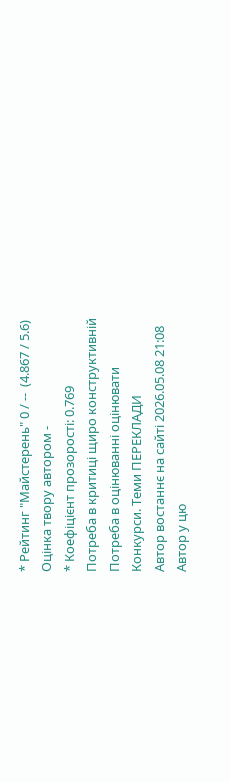* Рейтинг "Майстерень" 0 / --  (4.867 / 5.6)
Оцінка твору автором -
* Коефіцієнт прозорості: 0.769
Потреба в критиці щиро конструктивній
Потреба в оцінюванні оцінювати
Конкурси. Теми ПЕРЕКЛАДИ
Автор востаннє на сайті 2026.05.08 21:08
Автор у цю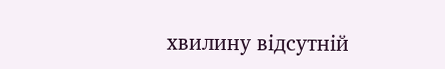хвилину відсутній